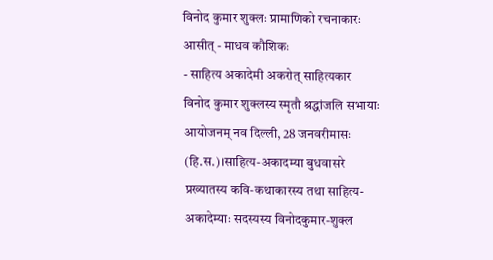विनोद कुमार शुक्लः प्रामाणिको रचनाकारः आसीत् - माधव कौशिकः
- साहित्य अकादेमी अकरोत् साहित्यकार विनोद कुमार शुक्लस्य स्मृतौ श्रद्धांजलि सभायाः आयोजनम् नव दिल्ली, 28 जनवरीमासः (हि.स.)।साहित्य-अकादम्या बुधवासरे प्रख्यातस्य कवि-कथाकारस्य तथा साहित्य-अकादेम्याः सदस्यस्य विनोदकुमार-शुक्ल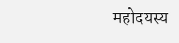महोदयस्य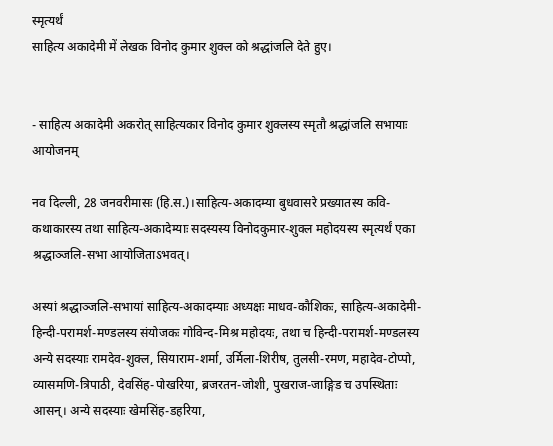स्मृत्यर्थं
साहित्य अकादेमी में लेखक विनोद कुमार शुक्ल को श्रद्धांजलि देते हुए।


- साहित्य अकादेमी अकरोत् साहित्यकार विनोद कुमार शुक्लस्य स्मृतौ श्रद्धांजलि सभायाः आयोजनम्

नव दिल्ली, 28 जनवरीमासः (हि.स.)।साहित्य-अकादम्या बुधवासरे प्रख्यातस्य कवि-कथाकारस्य तथा साहित्य-अकादेम्याः सदस्यस्य विनोदकुमार-शुक्ल महोदयस्य स्मृत्यर्थं एका श्रद्धाञ्जलि-सभा आयोजिताऽभवत्।

अस्यां श्रद्धाञ्जलि-सभायां साहित्य-अकादम्याः अध्यक्षः माधव-कौशिकः, साहित्य-अकादेमी-हिन्दी-परामर्श-मण्डलस्य संयोजकः गोविन्द-मिश्र महोदयः, तथा च हिन्दी-परामर्श-मण्डलस्य अन्ये सदस्याः रामदेव-शुक्ल, सियाराम-शर्मा, उर्मिला-शिरीष, तुलसी-रमण, महादेव-टोप्पो, व्यासमणि-त्रिपाठी, देवसिंह-पोखरिया, ब्रजरतन-जोशी, पुखराज-जाङ्गिड च उपस्थिताः आसन्। अन्ये सदस्याः खेमसिंह-डहरिया,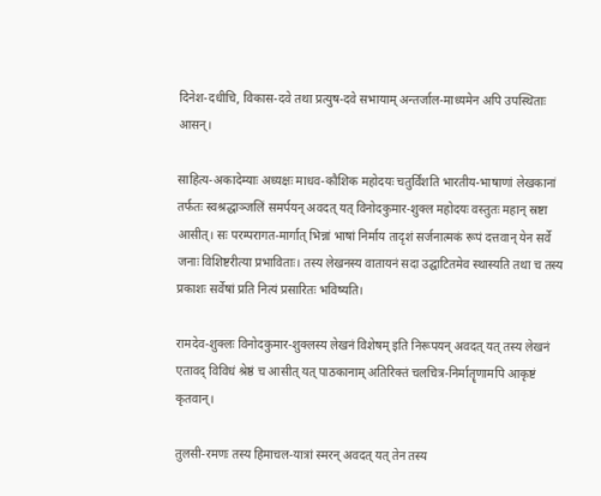दिनेश-दधीचि, विकास-दवे तथा प्रत्युष-दवे सभायाम् अन्तर्जाल-माध्यमेन अपि उपस्थिताः आसन्।

साहित्य-अकादेम्याः अध्यक्षः माधव-कौशिक महोदयः चतुर्विंशति भारतीय-भाषाणां लेखकानां तर्फतः स्वश्रद्धाञ्जलिं समर्पयन् अवदत् यत् विनोदकुमार-शुक्ल महोदयः वस्तुतः महान् स्रष्टा आसीत्। सः परम्परागत-मार्गात् भिन्नां भाषां निर्माय तादृशं सर्जनात्मकं रूपं दत्तवान् येन सर्वे जनाः विशिष्टरीत्या प्रभाविताः। तस्य लेखनस्य वातायनं सदा उद्घाटितमेव स्थास्यति तथा च तस्य प्रकाशः सर्वेषां प्रति नित्यं प्रसारितः भविष्यति।

रामदेव-शुक्लः विनोदकुमार-शुक्लस्य लेखनं विशेषम् इति निरूपयन् अवदत् यत् तस्य लेखनं एतावद् विविधं श्रेष्ठं च आसीत् यत् पाठकानाम् अतिरिक्तं चलचित्र-निर्मातॄणामपि आकृष्टं कृतवान्।

तुलसी-रमणः तस्य हिमाचल-यात्रां स्मरन् अवदत् यत् तेन तस्य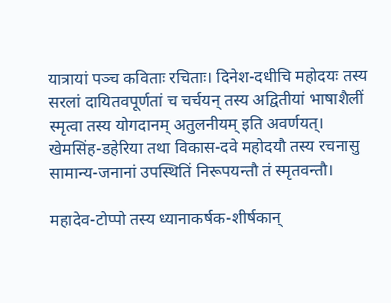यात्रायां पञ्च कविताः रचिताः। दिनेश-दधीचि महोदयः तस्य सरलां दायितवपूर्णतां च चर्चयन् तस्य अद्वितीयां भाषाशैलीं स्मृत्वा तस्य योगदानम् अतुलनीयम् इति अवर्णयत्। खेमसिंह-डहेरिया तथा विकास-दवे महोदयौ तस्य रचनासु सामान्य-जनानां उपस्थितिं निरूपयन्तौ तं स्मृतवन्तौ।

महादेव-टोप्पो तस्य ध्यानाकर्षक-शीर्षकान्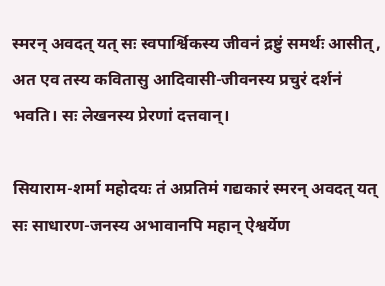स्मरन् अवदत् यत् सः स्वपार्श्विकस्य जीवनं द्रष्टुं समर्थः आसीत्, अत एव तस्य कवितासु आदिवासी-जीवनस्य प्रचुरं दर्शनं भवति। सः लेखनस्य प्रेरणां दत्तवान्।

सियाराम-शर्मा महोदयः तं अप्रतिमं गद्यकारं स्मरन् अवदत् यत् सः साधारण-जनस्य अभावानपि महान् ऐश्वर्येण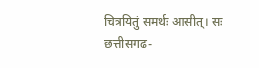चित्रयितुं समर्थः आसीत्। सः छत्तीसगढ-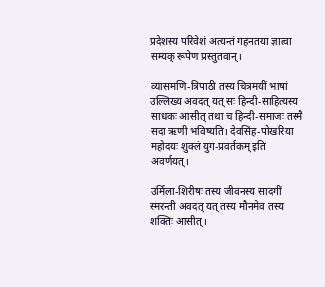प्रदेशस्य परिवेशं अत्यन्तं गहनतया ज्ञात्वा सम्यक् रूपेण प्रस्तुतवान्।

व्यासमणि-त्रिपाठी तस्य चित्रमयीं भाषां उल्लिख्य अवदत् यत् सः हिन्दी-साहित्यस्य साधकः आसीत् तथा च हिन्दी-समाजः तस्मै सदा ऋणी भविष्यति। देवसिंह-पोखरिया महोदयः शुक्लं युग-प्रवर्तकम् इति अवर्णयत्।

उर्मिला-शिरीषः तस्य जीवनस्य सादगीं स्मरन्ती अवदत् यत् तस्य मौनमेव तस्य शक्तिः आसीत्।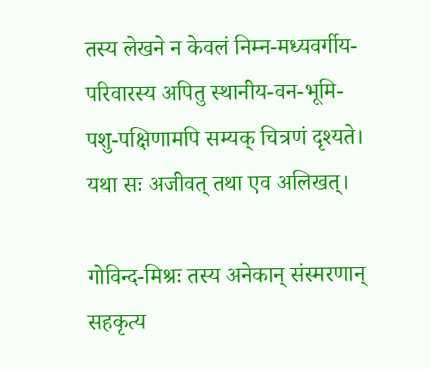तस्य लेखने न केवलं निम्न-मध्यवर्गीय-परिवारस्य अपितु स्थानीय-वन-भूमि-पशु-पक्षिणामपि सम्यक् चित्रणं दृश्यते। यथा सः अजीवत् तथा एव अलिखत्।

गोविन्द-मिश्रः तस्य अनेकान् संस्मरणान् सहकृत्य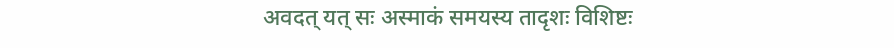अवदत् यत् सः अस्माकं समयस्य तादृशः विशिष्टः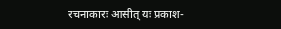रचनाकारः आसीत् यः प्रकाश-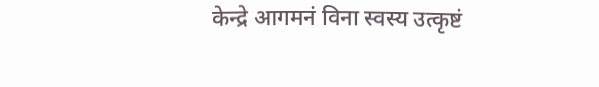केन्द्रे आगमनं विना स्वस्य उत्कृष्टं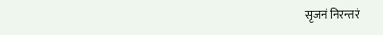सृजनं निरन्तरं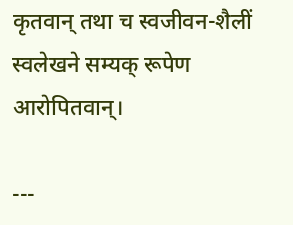कृतवान् तथा च स्वजीवन-शैलीं स्वलेखने सम्यक् रूपेण आरोपितवान्।

---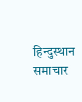हिन्दुस्थान समाचार